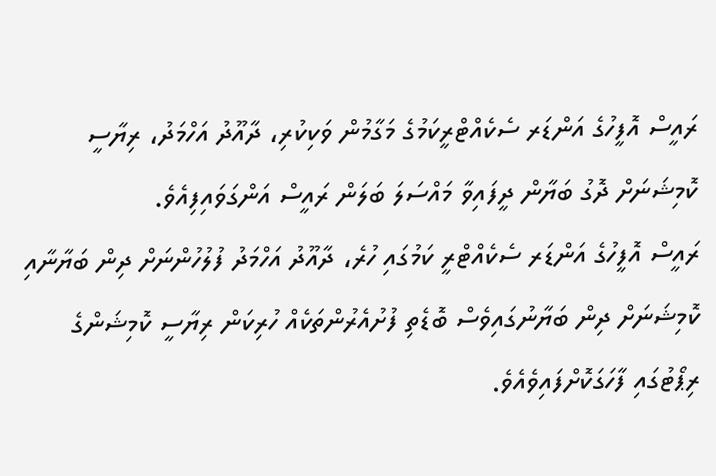ރައީސް އޮފީހުގެ އަންޑަރ ސެކެއްޓްރީކަމުގެ މަގާމުން ވަކިކުރި، ދާއޫދު އަހްމަދު، ރިޔާސީ ކޮމިޝަނަށް ދޮގު ބަޔާން ދީފައިވާ މައްސަލަ ބަލަން ރައީސް އަންގަވައިފިއެވެ.
ރައީސް އޮފީހުގެ އަންޑަރ ސެކެއްޓްރީ ކަމުގައި ހުރެ، ދާއޫދު އަހްމަދު ފުލުހުންނަށް ދިން ބަޔާނާއި ކޮމިޝަނަށް ދިން ބަޔާނުގައިވެސް ބޮޑެތި ފުށުއެރުންތަކެއް ހުރިކަން ރިޔާސީ ކޮމިޝަންގެ ރިޕޯޓުގައި ފާހަގަކޮށްފައިވެއެވެ.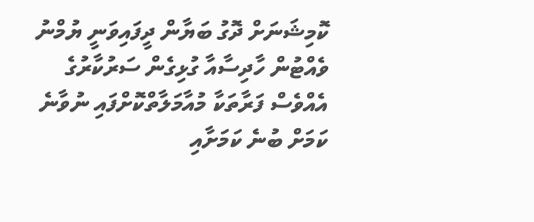ކޮމިޝަނަށް ދޮގު ބަޔާން ދީފައިވަނީ ޔުމްނު ވެއްޓުން ހާދިސާއާ ގުޅިގެން ސަރުކާރުގެ އެއްވެސް ފަރާތަކާ މުއާމަލާތްކޮށްފައި ނުވާނެ ކަމަށް ބުނެ ކަމަށާއި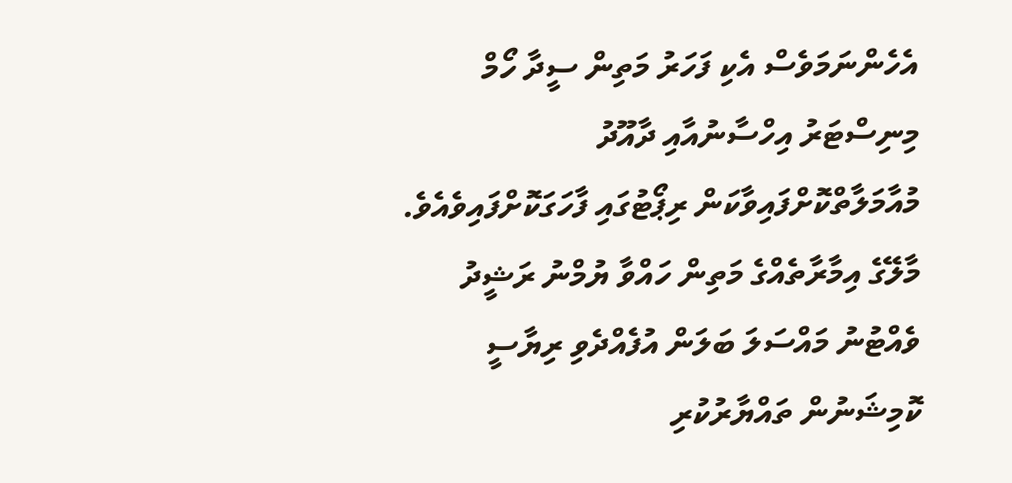އެހެންނަމަވެސް އެކި ފަހަރު މަތިން ސީދާ ހޯމް މިނިސްޓަރު އިހްސާނުއާއި ދާއޫދު މުއާމަލާތްކޮށްފައިވާކަން ރިޕޯޓުގައި ފާހަގަކޮށްފައިވެއެވެ.
މާލޭގެ އިމާރާތެއްގެ މަތިން ހައްވާ ޔުމްނު ރަޝީދު ވެއްޓުނު މައްސަލަ ބަލަން އުފެއްދެވި ރިޔާސީ ކޮމިޝަނުން ތައްޔާރުކުރި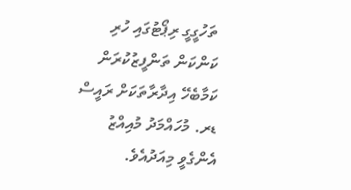ތަހުގީގީ ރިޕޯޓުގައި ހުރި ކަންކަން ތަންފީޒުކުރަން ކަމާބެހޭ އިދާރާތަކަށް ރައީސް ޑރ. މުހައްމަދު މުއިއްޒު އެންގެވީ މިއަދުއެވެ.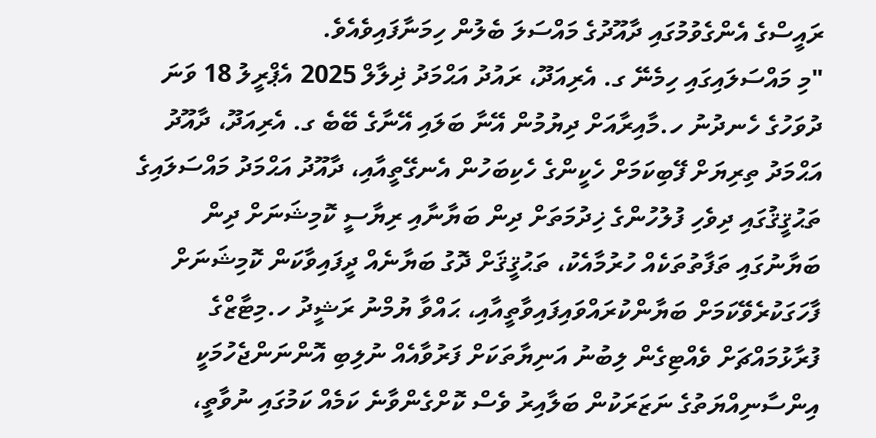ރައީސްގެ އެންގެވުމުގައި ދާއޫދުގެ މައްސަލަ ބެލުން ހިމަނާފައިވެއެވެ.
"މި މައްސަލައިގައި ހިމެނޭ ގ. އެރިއަދޫ، ރައުދު އަޙްމަދު ޛިލާލް 2025 އެޕްރީލު 18 ވަނަ ދުވަހުގެ ހެނދުނު ހ.މާއިރާއަށް ދިޔުމުން އޭނާ ބަލައި އޭނާގެ ބޭބެ ގ. އެރިއަދޫ، ދާއޫދު އަޙްމަދު ތިރިޔަށް ފޭބިކަމަށް ހެކީންގެ ހެކިބަހުން އެނގޭތީއާއި، ދާއޫދު އަޙްމަދު މައްސަލައިގެ ތަޙުޤީޤުގައި ދިވެހި ފުލުހުންގެ ޚިދުމަތަށް ދިން ބަޔާނާއި ރިޔާސީ ކޮމިޝަނަށް ދިން ބަޔާނުގައި ތަފާތުތަކެއް ހުރުމާއެކު، ތަޙުޤީޤަށް ދޮގު ބަޔާނެއް ދީފައިވާކަން ކޮމިޝަނަށް ފާހަގަކުރެވޭކަމަށް ބަޔާންކުރައްވައިފައިވާތީއާއި، ޙައްވާ ޔުމްނު ރަޝީދު ހ.މިޓާޒްގެ ފުރާޅުމައްޗަށް ވެއްޓިގެން ލިބުނު އަނިޔާތަކަށް ފަރުވާއެއް ނުލިބި އޮންނަންޖެހުމަކީ އިންސާނިއްޔަތުގެ ނަޒަރަކުން ބަލާއިރު ވެސް ކޮށްގެންވާނެ ކަމެއް ކަމުގައި ނުވާތީ،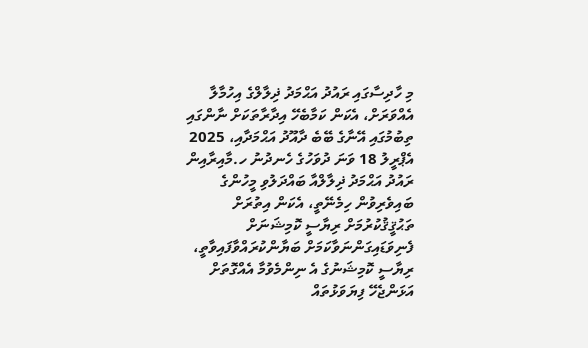މި ހާދިސާގައި ރައުދު އަޙްމަދު ޛިލާލްގެ އިހުމާލާ އެއްވަރަށް، އެކަން ކަމާބެހޭ އިދާރާތަކަށް ނާންގައި ތިބުމުގައި އޭނާގެ ބޭބެ ދާއޫދު އަޙްމަދާއި، 2025 އެޕްރީލު 18 ވަނަ ދުވަހުގެ ހެނދުނު ހ.މާއިރާއިން ރައުދު އަޙްމަދު ޛިލާލްއާ ބައްދަލުވި މީހުންގެ ބައިވެރިވުން ހިމެނޭތީ، އެކަން އިތުރަށް ތަޙުޤީޤުކުރުމަށް ރިޔާސީ ކޮމިޝަނަށް ފެނިވަޑައިގަންނަވާކަމަށް ބަޔާންކުރައްވާފައިވާތީ، ރިޔާސީ ކޮމިޝަނުގެ އެ ނިންމެވުމާ އެއްގޮތަށް އަޅަންޖެހޭ ފިޔަވަޅުތައް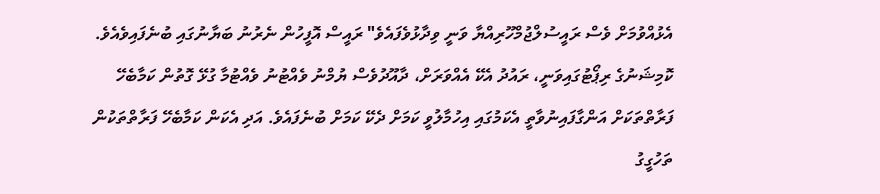އެޅުއްވުމަށް ވެސް ރައީސުލްޖުމްހޫރިއްޔާ ވަނީ ވިދާޅުވެފައެވެ" ރައީސް އޮފީހުން ނެރުނު ބަޔާނުގައި ބުނެފައިވެއެވެ.
ކޮމިޝަނުގެ ރިޕޯޓުގައިވަނީ، ރައުދު އެކޭ އެއްވަރަށް، ދާއޫދުވެސް ޔުމްނު ވެއްޓުނު ވެއްޓުމާ ގުޅޭ ގޮތުން ކަމާބެހޭ ފަރާތްތަކަށް އަންގާފައިނުވާތީ އެކަމުގައި އިހުމާލުވީ ކަމަށް ދެކޭ ކަމަށް ބުނެފައެވެ. އަދި އެކަން ކަމާބެހޭ ފަރާތްތަކުން ތަހުގީގު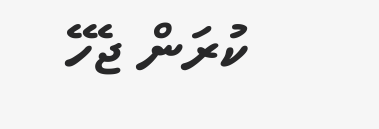ކުރަން ޖެހޭ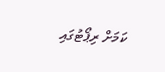ކަމަށް ރިޕޯޓުގައި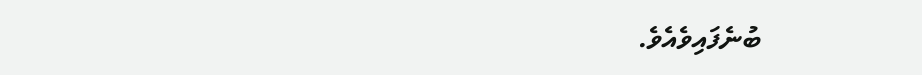ބުނެފައިވެއެވެ.